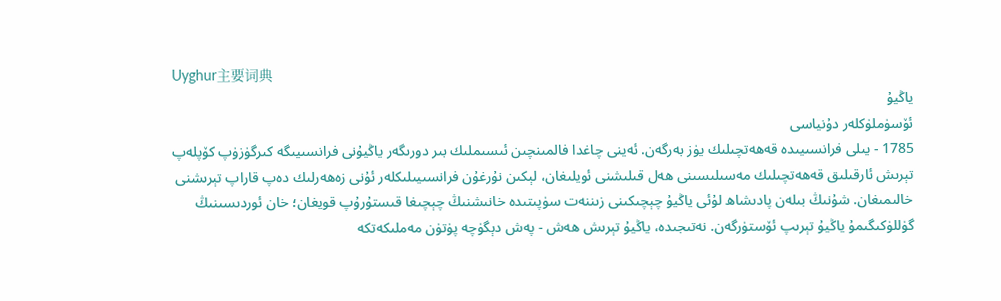Uyghur主要词典
ياڭيۇ
ئۆسۈملۈكلەر دۇنياسى
1785 - يىلى فرانسىيىدە قەھەتچىلىك يۈز بەرگەن. ئەينى چاغدا فالمىنچىن ئىسىملىك بىر دورىگەر ياڭيۇنى فرانسىيىگە كىرگۈزۈپ كۆپلەپ تېرىش ئارقىلىق قەھەتچىلىك مەسىلىسىنى ھەل قىلىشنى ئويلىغان، لېكىن نۇرغۇن فرانسىيىلىكلەر ئۇنى زەھەرلىك دەپ قاراپ تېرىشنى خالىمىغان. شۇنىڭ بىلەن پادىشاھ لۇئى ياڭيۇ چېچىكىنى زىننەت سۈپىتىدە خانىشنىڭ چېچىغا قىستۇرۇپ قويغان؛ خان ئوردىسىنىڭ گۈللۈكىگىمۇ ياڭيۇ تېرىپ ئۆستۈرگەن. نەتىجىدە، ياڭيۇ تېرىش ھەش - پەش دېگۈچە پۈتۈن مەملىكەتكە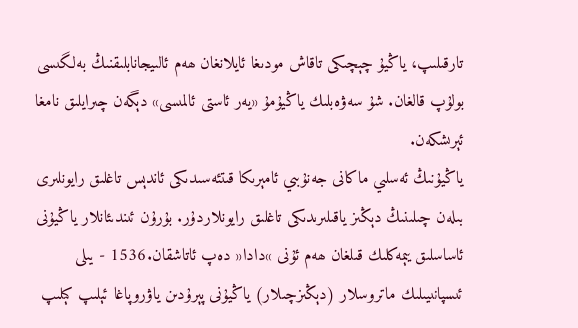تارقىلىپ، ياڭيۇ چېچىكى تاقاش مودىغا ئايلانغان ھەم ئالىيجانابلىقنىڭ بەلگىسى بولۇپ قالغان. شۇ سەۋەبلىك ياڭيۇمۇ «يەر ئاستى ئالمىسى» دېگەن چىرايلىق نامغا ئېرىشكەن.
ياڭيۇنىڭ ئەسلىي ماكانى جەنۇبىي ئامېرىكا قىتئەسىدىكى ئاندېس تاغلىق رايونلىرى بىلەن چىلىنىڭ دېڭىز ياقىلىرىدىكى تاغلىق رايونلاردۇر. بۇرۇن ئىندىئانلار ياڭيۇنى ئاساسلىق يېمەكلىك قىلغان ھەم ئۇنى »دادا« دەپ ئاتاشقان.1536 - يىلى ئىسپانىيىلىك ماتروسلار (دېڭىزچىلار) ياڭيۇنى پېرۇدىن ياۋروپاغا ئېلىپ كېلىپ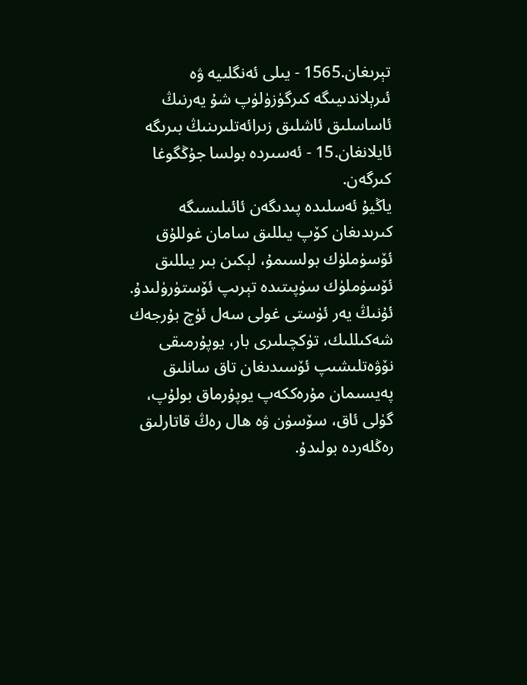تېرىغان.1565 - يىلى ئەنگلىيە ۋە ئىرېلاندىيىگە كىرگۈزۈلۈپ شۇ يەرنىڭ ئاساسلىق ئاشلىق زىرائەتلىرىنىڭ بىرىگە ئايلانغان.15 - ئەسىردە بولسا جۇڭگوغا كىرگەن.
ياڭيۇ ئەسلىدە پىدىگەن ئائىلىسىگە كىرىدىغان كۆپ يىللىق سامان غوللۇق ئۆسۈملۈك بولسىمۇ، لېكىن بىر يىللىق ئۆسۈملۈك سۈپىتىدە تېرىپ ئۆستۈرۈلىدۇ. ئۇنىڭ يەر ئۈستى غولى سەل ئۈچ بۇرجەك شەكىللىك، تۈكچىلىرى بار، يوپۇرمىقى نۆۋەتلىشىپ ئۆسىدىغان تاق سانلىق پەيسىمان مۇرەككەپ يوپۇرماق بولۇپ، گۈلى ئاق، سۆسۈن ۋە ھال رەڭ قاتارلىق رەڭلەردە بولىدۇ.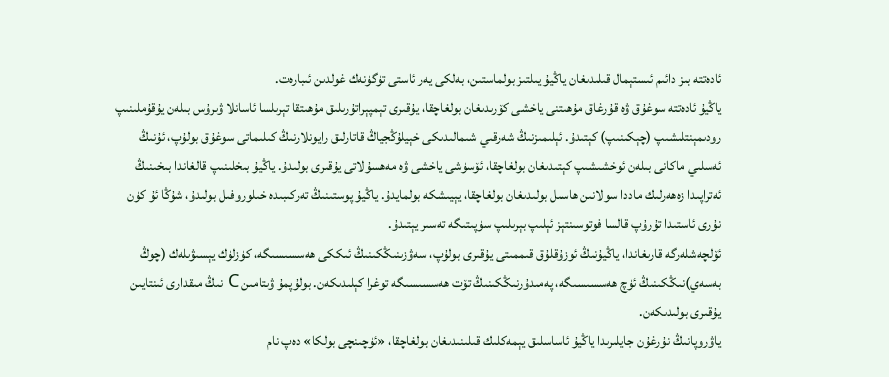ئادەتتە بىز دائىم ئىستېمال قىلىدىغان ياڭيۇ يىلتىز بولماستىن، بەلكى يەر ئاستى تۈگۈنەك غولدىن ئىبارەت.
ياڭيۇ ئادەتتە سوغۇق ۋە قۇرغاق مۇھىتنى ياخشى كۆرىدىغان بولغاچقا، يۇقىرى تېمپېراتۇرىلىق مۇھىتقا تېرىلسا ئاسانلا ۋىرۇس بىلەن يۇقۇملىنىپ رودىمېنتلىشىپ (چېكىنىپ) كېتىدۇ. ئېلىمىزنىڭ شەرقىي شىمالىدىكى خېيلۇڭجياڭ قاتارلىق رايونلارنىڭ كىلىماتى سوغۇق بولۇپ، ئۇنىڭ ئەسلىي ماكانى بىلەن ئوخشىشىپ كېتىدىغان بولغاچقا، ئۆسۈشى ياخشى ۋە مەھسۇلاتى يۇقىرى بولىدۇ. ياڭيۇ بىخلىنىپ قالغاندا بىخىنىڭ ئەتراپىدا زەھەرلىك ماددا سولانىن ھاسىل بولىدىغان بولغاچقا، يېيىشكە بولمايدۇ. ياڭيۇ پوستىنىڭ تەركىبىدە خىلوروفىل بولىدۇ، شۇڭا ئۇ كۈن نۇرى ئاستىدا تۇرۇپ قالسا فوتوسىنتېز ئېلىپ بېرىلىپ سۈپىتىگە تەسىر يېتىدۇ.
ئۆلچەشلەرگە قارىغاندا، ياڭيۇنىڭ ئوزۇقلۇق قىممىتى يۇقىرى بولۇپ، سەۋزىنىڭكىنىڭ ئىككى ھەسسىسىگە، كۈزلۈك يېسىۋىلەك (چوڭ بەسەي)نىڭكىنىڭ ئۈچ ھەسسىسىگە، پەمىدۇرنىڭكىنىڭ تۆت ھەسسىسىگە توغرا كېلىدىكەن. بولۇپمۇ ۋىتامىن C نىڭ مىقدارى ئىنتايىن يۇقىرى بولىدىكەن.
ياۋروپانىڭ نۇرغۇن جايلىرىدا ياڭيۇ ئاساسلىق يېمەكلىك قىلىنىدىغان بولغاچقا، «ئۈچىنچى بولكا» دەپ نام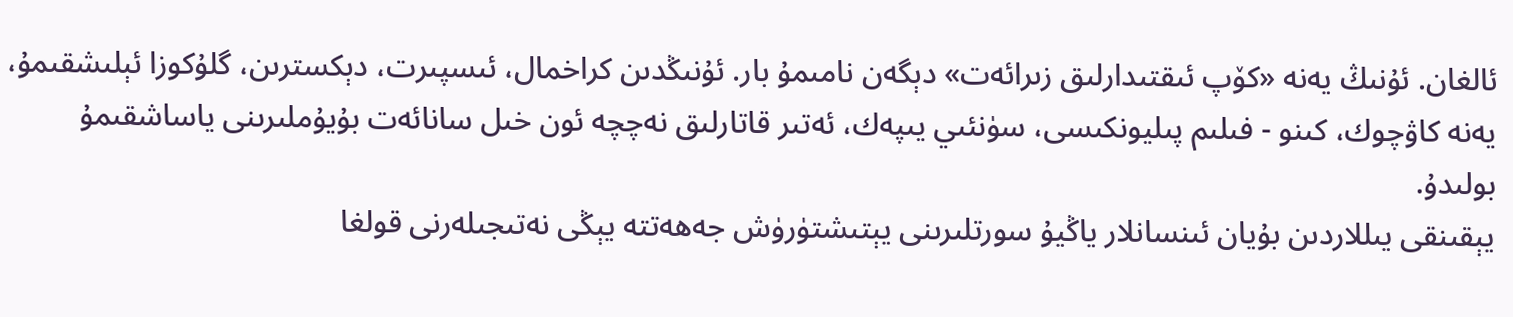ئالغان. ئۇنىڭ يەنە «كۆپ ئىقتىدارلىق زىرائەت» دېگەن نامىمۇ بار. ئۇنىڭدىن كراخمال، ئىسپىرت، دېكسترىن، گلۇكوزا ئېلىشقىمۇ، يەنە كاۋچوك، كىنو - فىلىم پىليونكىسى، سۈنئىي يىپەك، ئەتىر قاتارلىق نەچچە ئون خىل سانائەت بۇيۇملىرىنى ياساشقىمۇ بولىدۇ.
يېقىنقى يىللاردىن بۇيان ئىنسانلار ياڭيۇ سورتلىرىنى يېتىشتۈرۈش جەھەتتە يېڭى نەتىجىلەرنى قولغا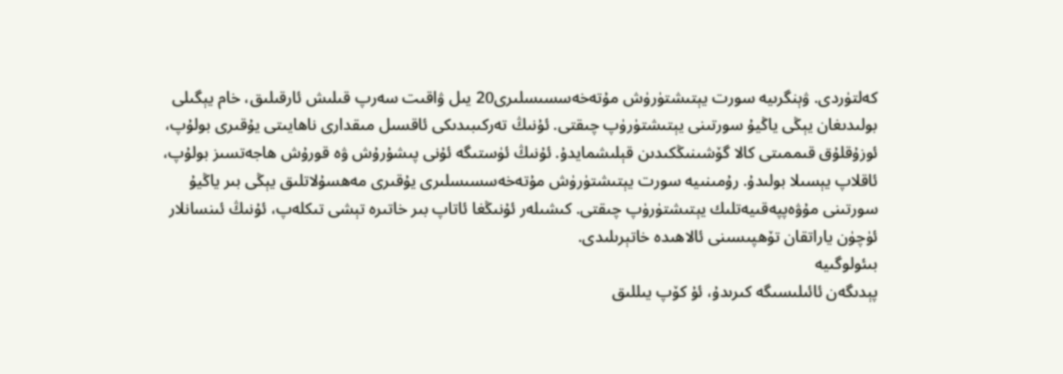كەلتۈردى. ۋېنگرىيە سورت يېتىشتۈرۈش مۇتەخەسسىسلىرى20 يىل ۋاقىت سەرپ قىلىش ئارقىلىق، خام يېگىلى بولىدىغان يېڭى ياڭيۇ سورتىنى يېتىشتۈرۈپ چىقتى. ئۇنىڭ تەركىبىدىكى ئاقسىل مىقدارى ناھايىتى يۇقىرى بولۇپ، ئوزۇقلۇق قىممىتى كالا گۆشىنىڭكىدىن قېلىشمايدۇ. ئۇنىڭ ئۈستىگە ئۇنى پىشۇرۇش ۋە قورۇش ھاجەتسىز بولۇپ، ئاقلاپ يېسىلا بولىدۇ. رۇمىنىيە سورت يېتىشتۈرۈش مۇتەخەسسىسلىرى يۇقىرى مەھسۇلاتلىق يېڭى بىر ياڭيۇ سورتىنى مۇۋەپپەقىيەتلىك يېتىشتۈرۈپ چىقتى. كىشىلەر ئۇنىڭغا ئاتاپ بىر خاتىرە تېشى تىكلەپ، ئۇنىڭ ئىنسانلار ئۈچۈن ياراتقان تۆھپىسىنى ئالاھىدە خاتېرىلىدى.
بىئولوگىيە
پېدىگەن ئائىلىسىگە كىرىدۇ، ئۇ كۆپ يىللىق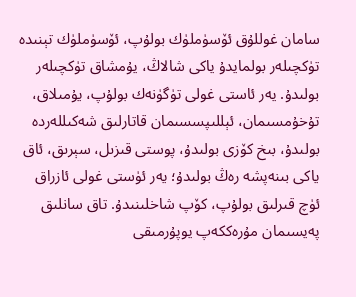سامان غوللۇق ئۆسۈملۈك بولۇپ، ئۆسۈملۈك تېنىدە تۈكچىلەر بولمايدۇ ياكى شالاڭ، يۇمشاق تۈكچىلەر بولىدۇ. يەر ئاستى غولى تۈگۈنەك بولۇپ، يۇمىلاق، تۇخۇمسىمان، ئېللىپسسىمان قاتارلىق شەكىللەردە بولىدۇ، بىخ كۆزى بولىدۇ، پوستى قىزىل، سېرىق، ئاق ياكى بىنەپشە رەڭ بولىدۇ؛ يەر ئۈستى غولى ئازراق ئۈچ قىرلىق بولۇپ، كۆپ شاخلىنىدۇ. تاق سانلىق پەيسىمان مۇرەككەپ يوپۇرمىقى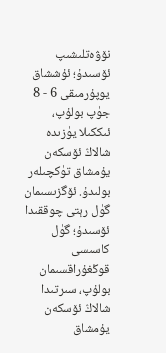نۆۋەتلىشىپ ئۆسىدۇ؛ ئۇششاق يوپۇرمىقى 6 - 8 جۈپ بولۇپ، ئىككىلا يۈزىدە شالاڭ ئۆسكەن يۇمشاق تۈكچىلەر بولىدۇ. ئۆگزىسىمان گۈل رېتى چوققىدا ئۆسىدۇ؛ گۈل كاسىسى قوڭغۇراقسىمان بولۇپ، سىرتىدا شالاڭ ئۆسكەن يۇمشاق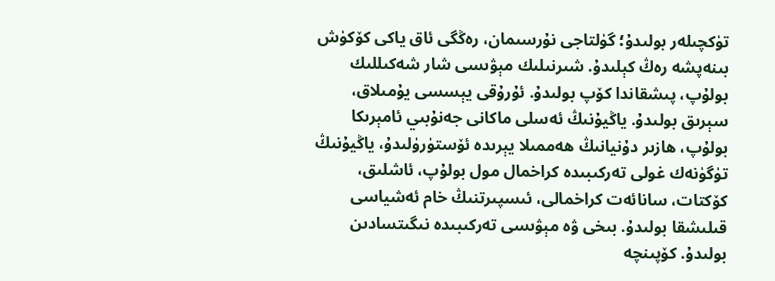تۈكچىلەر بولىدۇ؛ گۈلتاجى نۇرسىمان، رەڭگى ئاق ياكى كۆكۈش بىنەپشە رەڭ كېلىدۇ. شىرنىلىك مېۋىسى شار شەكىللىك بولۇپ، پىشقاندا كۆپ بولىدۇ. ئۇرۇقى يېسسى يۇمىلاق، سېرىق بولىدۇ. ياڭيۇنىڭ ئەسلى ماكانى جەنۇبىي ئامېرىكا بولۇپ، ھازىر دۇنيانىڭ ھەممىلا يېرىدە ئۆستۈرۈلىدۇ، ياڭيۇنىڭ تۈگۈنەك غولى تەركىبىدە كراخمال مول بولۇپ، ئاشلىق، كۆكتات، سانائەت كراخمالى، ئىسپىرتنىڭ خام ئەشياسى قىلىشقا بولىدۇ. بىخى ۋە مېۋىسى تەركىبىدە نىگىتسادىن بولىدۇ. كۆپىنچە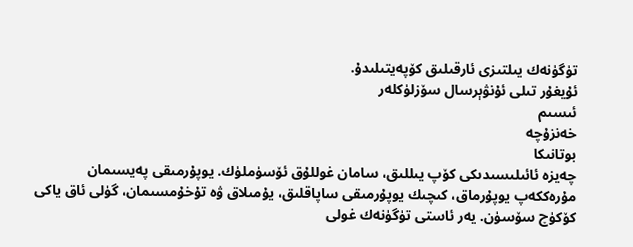تۈگۈنەك يىلتىزى ئارقىلىق كۆپەيتىلىدۇ.
ئۇيغۇر تىلى ئۇنۋېرسال سۆزلۈكلەر
ئىسىم
خەنزۇچە
بوتانىكا
چەيزە ئائىلىسىدىكى كۆپ يىللىق، سامان غوللۇق ئۆسۈملۈك. يوپۇرمىقى پەيسىمان مۇرەككەپ يوپۇرماق، كىچىك يوپۇرمىقى ساپاقلىق، يۇمىلاق ۋە تۇخۇمسىمان، گۈلى ئاق ياكى كۆكۈچ سۆسۈن. يەر ئاستى تۈگۈنەك غولى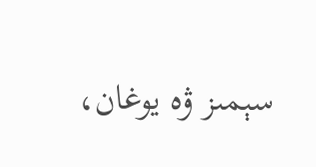سېمىز ۋە يوغان،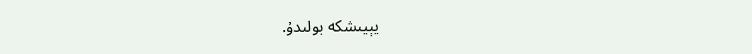يېيىشكە بولىدۇ.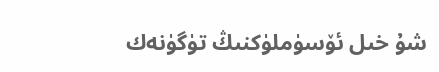شۇ خىل ئۆسۈملۈكنىڭ تۈگۈنەك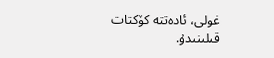غولى، ئادەتتە كۆكتات قىلىنىدۇ.